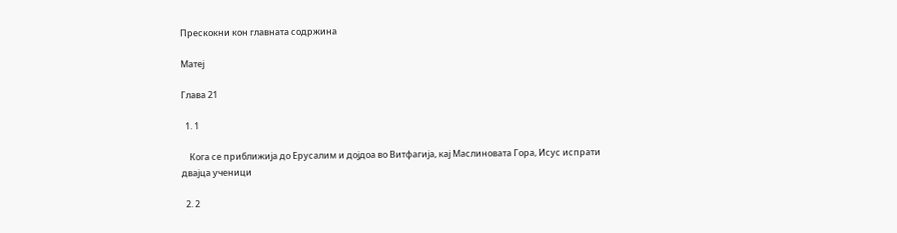Прескокни кон главната содржина

Матеј

Глава 21

  1. 1

    Кога се приближија до Ерусалим и дојдоа во Витфагија, кај Маслиновата Гора, Исус испрати двајца ученици

  2. 2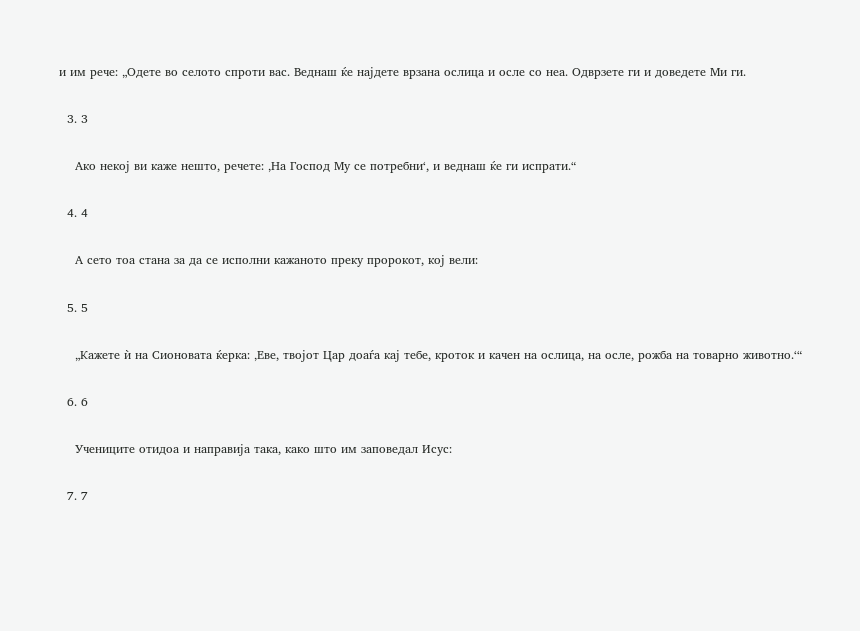и им рече: „Одете во селото спроти вас. Веднаш ќе најдете врзана ослица и осле со неа. Одврзете ги и доведете Ми ги.

  3. 3

    Ако некој ви каже нешто, речете: ‚На Господ Му се потребни‘, и веднаш ќе ги испрати.“

  4. 4

    А сето тоа стана за да се исполни кажаното преку пророкот, кој вели:

  5. 5

    „Кажете ѝ на Сионовата ќерка: ‚Еве, твојот Цар доаѓа кај тебе, кроток и качен на ослица, на осле, рожба на товарно животно.‘“

  6. 6

    Учениците отидоа и направија така, како што им заповедал Исус:

  7. 7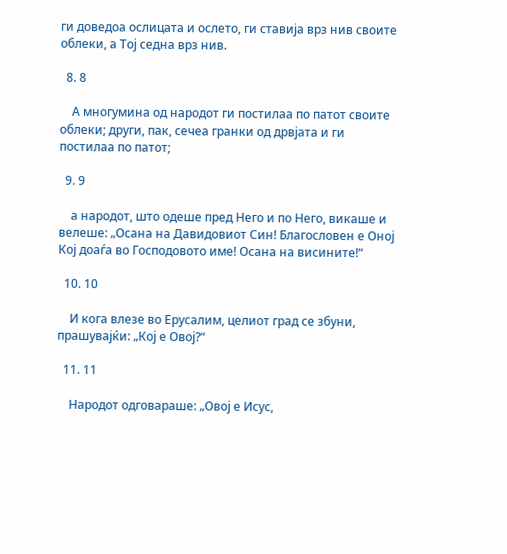ги доведоа ослицата и ослето, ги ставија врз нив своите облеки, а Тој седна врз нив.

  8. 8

    А многумина од народот ги постилаа по патот своите облеки; други, пак, сечеа гранки од дрвјата и ги постилаа по патот;

  9. 9

    а народот, што одеше пред Него и по Него, викаше и велеше: „Осана на Давидовиот Син! Благословен е Оној Кој доаѓа во Господовото име! Осана на висините!“

  10. 10

    И кога влезе во Ерусалим, целиот град се збуни, прашувајќи: „Кој е Овој?“

  11. 11

    Народот одговараше: „Овој е Исус,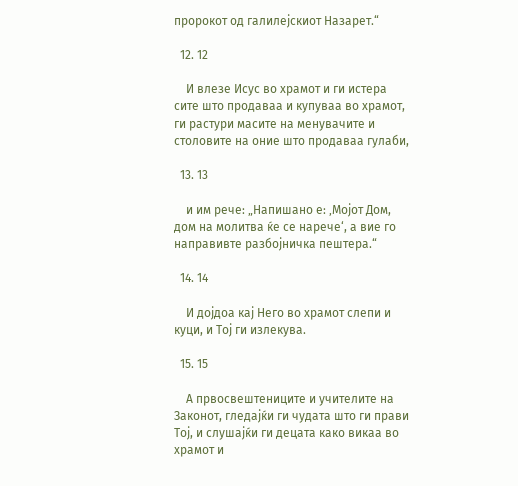пророкот од галилејскиот Назарет.“

  12. 12

    И влезе Исус во храмот и ги истера сите што продаваа и купуваа во храмот, ги растури масите на менувачите и столовите на оние што продаваа гулаби,

  13. 13

    и им рече: „Напишано е: ‚Мојот Дом, дом на молитва ќе се нарече‘, а вие го направивте разбојничка пештера.“

  14. 14

    И дојдоа кај Него во храмот слепи и куци, и Тој ги излекува.

  15. 15

    А првосвештениците и учителите на Законот, гледајќи ги чудата што ги прави Тој, и слушајќи ги децата како викаа во храмот и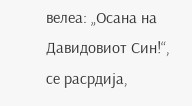велеа: „Осана на Давидовиот Син!“, се расрдија,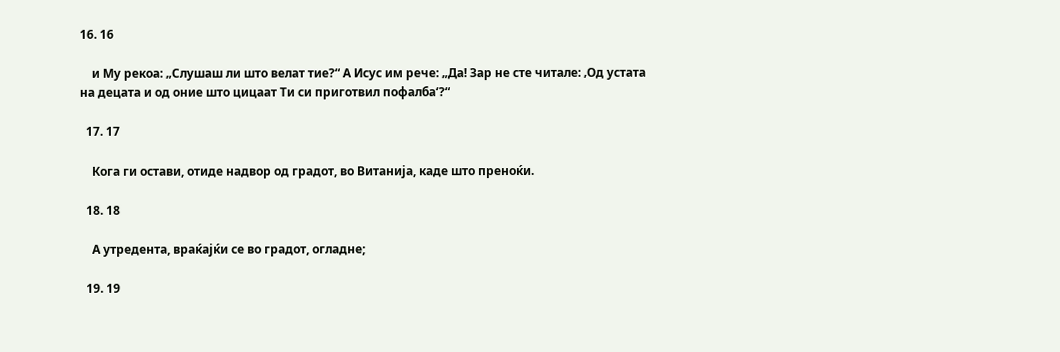16. 16

    и Му рекоа: „Слушаш ли што велат тие?“ А Исус им рече: „Да! Зар не сте читале: ‚Од устата на децата и од оние што цицаат Ти си приготвил пофалба‘?“

  17. 17

    Кога ги остави, отиде надвор од градот, во Витанија, каде што преноќи.

  18. 18

    А утредента, враќајќи се во градот, огладне;

  19. 19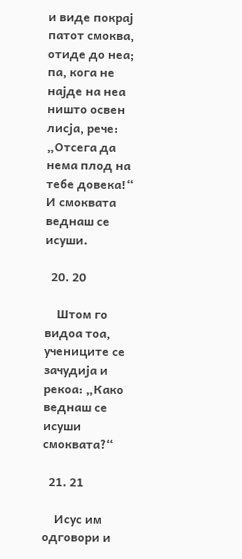и виде покрај патот смоква, отиде до неа; па, кога не најде на неа ништо освен лисја, рече: „Отсега да нема плод на тебе довека!“ И смоквата веднаш се исуши.

  20. 20

    Штом го видоа тоа, учениците се зачудија и рекоа: „Како веднаш се исуши смоквата?“

  21. 21

    Исус им одговори и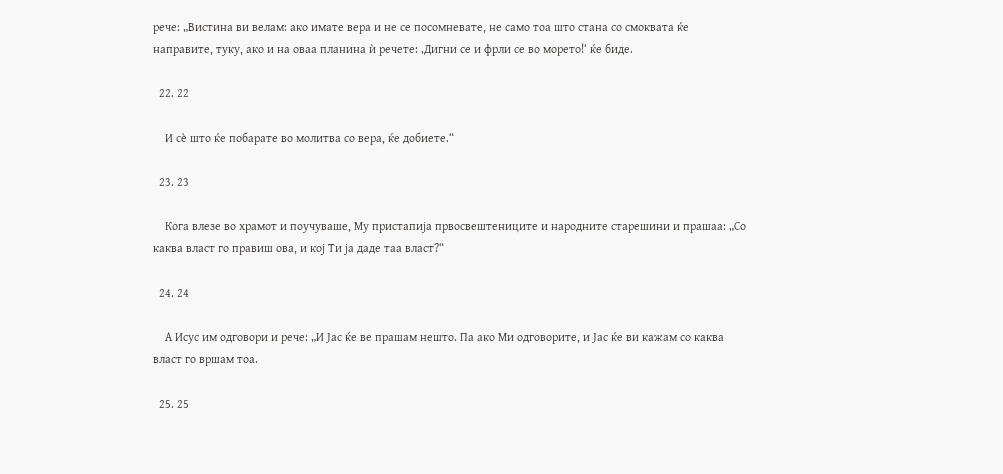рече: „Вистина ви велам: ако имате вера и не се посомневате, не само тоа што стана со смоквата ќе направите, туку, ако и на оваа планина ѝ речете: ‚Дигни се и фрли се во морето!‘ ќе биде.

  22. 22

    И сѐ што ќе побарате во молитва со вера, ќе добиете.“

  23. 23

    Кога влезе во храмот и поучуваше, Му пристапија првосвештениците и народните старешини и прашаа: „Со каква власт го правиш ова, и кој Ти ја даде таа власт?“

  24. 24

    А Исус им одговори и рече: „И Јас ќе ве прашам нешто. Па ако Ми одговорите, и Јас ќе ви кажам со каква власт го вршам тоа.

  25. 25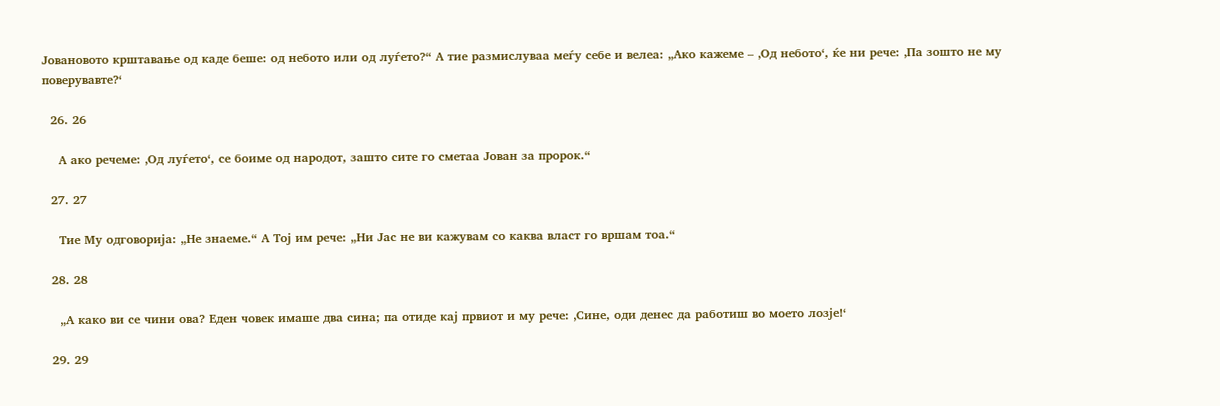Јовановото крштавање од каде беше: од небото или од луѓето?“ А тие размислуваа меѓу себе и велеа: „Ако кажеме – ‚Од небото‘, ќе ни рече: ‚Па зошто не му поверувавте?‘

  26. 26

    А ако речеме: ‚Од луѓето‘, се боиме од народот, зашто сите го сметаа Јован за пророк.“

  27. 27

    Тие Му одговорија: „Не знаеме.“ А Тој им рече: „Ни Јас не ви кажувам со каква власт го вршам тоа.“

  28. 28

    „А како ви се чини ова? Еден човек имаше два сина; па отиде кај првиот и му рече: ‚Сине, оди денес да работиш во моето лозје!‘

  29. 29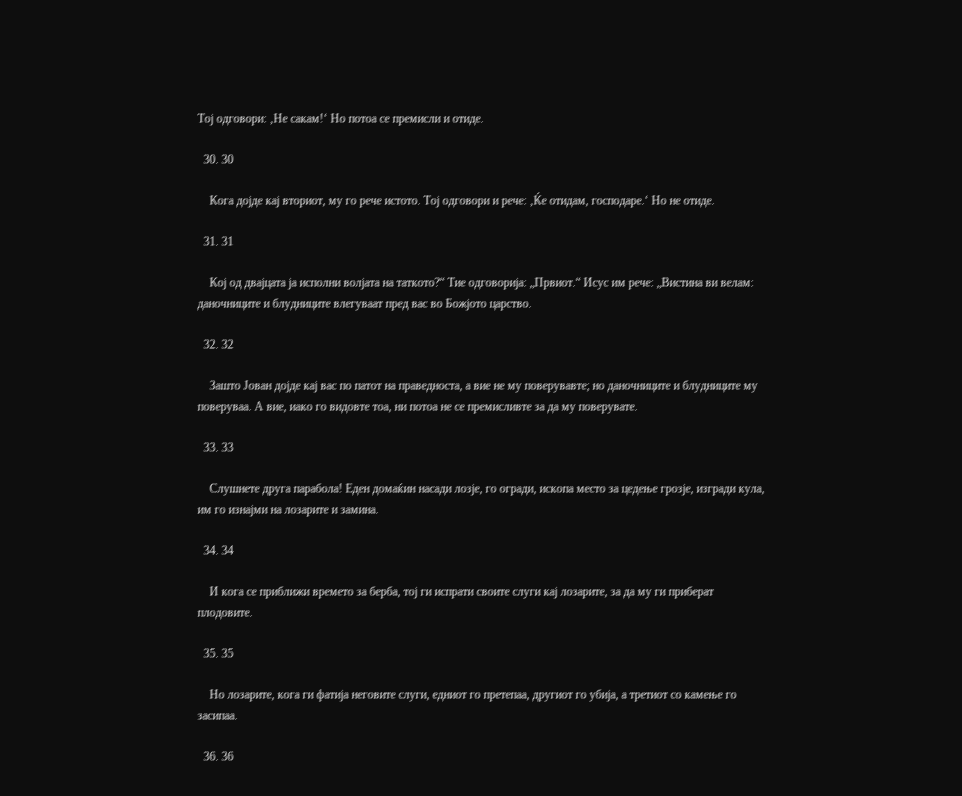Тој одговори: ‚Не сакам!‘ Но потоа се премисли и отиде.

  30. 30

    Кога дојде кај вториот, му го рече истото. Тој одговори и рече: ‚Ќе отидам, господаре.‘ Но не отиде.

  31. 31

    Кој од двајцата ја исполни волјата на таткото?“ Тие одговорија: „Првиот.“ Исус им рече: „Вистина ви велам: даночниците и блудниците влегуваат пред вас во Божјото царство.

  32. 32

    Зашто Јован дојде кај вас по патот на праведноста, а вие не му поверувавте; но даночниците и блудниците му поверуваа. А вие, иако го видовте тоа, ни потоа не се премисливте за да му поверувате.

  33. 33

    Слушнете друга парабола! Еден домаќин насади лозје, го огради, ископа место за цедење грозје, изгради кула, им го изнајми на лозарите и замина.

  34. 34

    И кога се приближи времето за берба, тој ги испрати своите слуги кај лозарите, за да му ги приберат плодовите.

  35. 35

    Но лозарите, кога ги фатија неговите слуги, едниот го претепаа, другиот го убија, а третиот со камење го засипаа.

  36. 36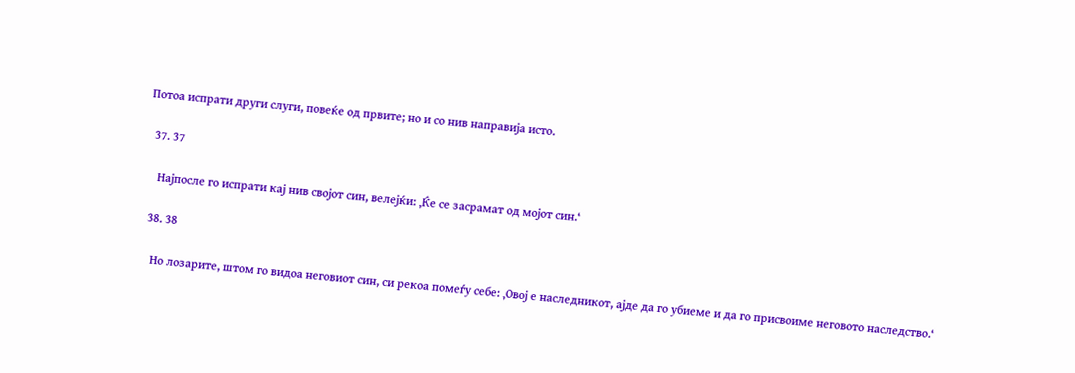Потоа испрати други слуги, повеќе од првите; но и со нив направија исто.

  37. 37

    Најпосле го испрати кај нив својот син, велејќи: ‚Ќе се засрамат од мојот син.‘

  38. 38

    Но лозарите, штом го видоа неговиот син, си рекоа помеѓу себе: ‚Овој е наследникот, ајде да го убиеме и да го присвоиме неговото наследство.‘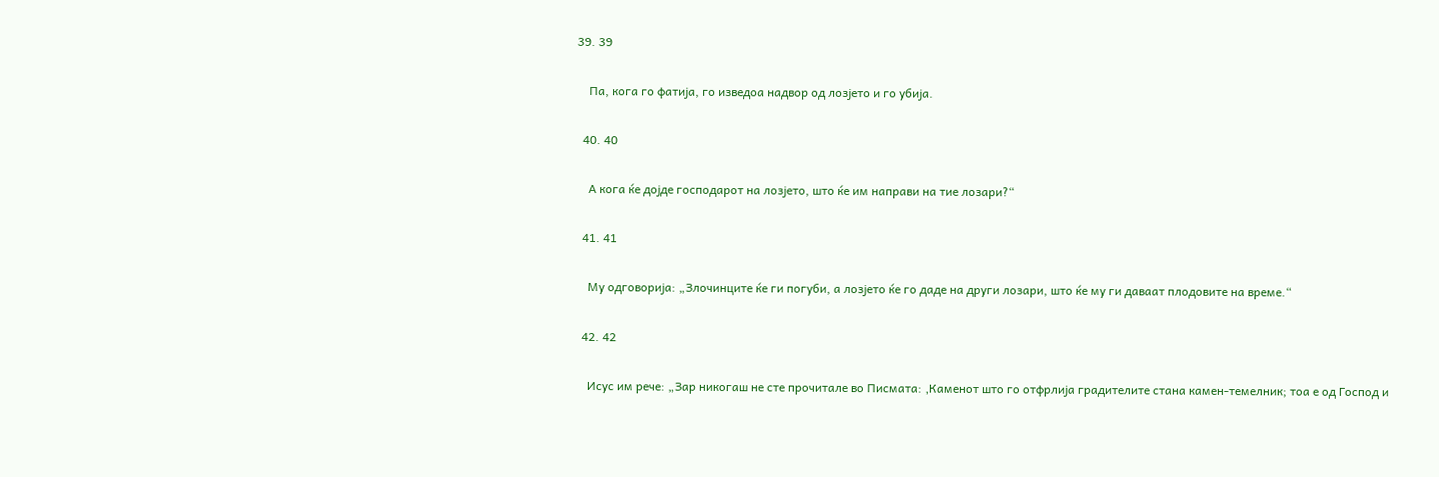39. 39

    Па, кога го фатија, го изведоа надвор од лозјето и го убија.

  40. 40

    А кога ќе дојде господарот на лозјето, што ќе им направи на тие лозари?“

  41. 41

    Му одговорија: „Злочинците ќе ги погуби, а лозјето ќе го даде на други лозари, што ќе му ги даваат плодовите на време.“

  42. 42

    Исус им рече: „Зар никогаш не сте прочитале во Писмата: ‚Каменот што го отфрлија градителите стана камен-темелник; тоа е од Господ и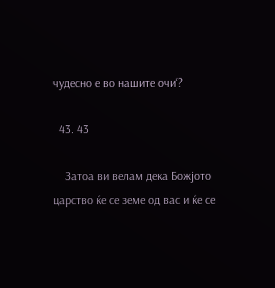чудесно е во нашите очи‘?

  43. 43

    Затоа ви велам дека Божјото царство ќе се земе од вас и ќе се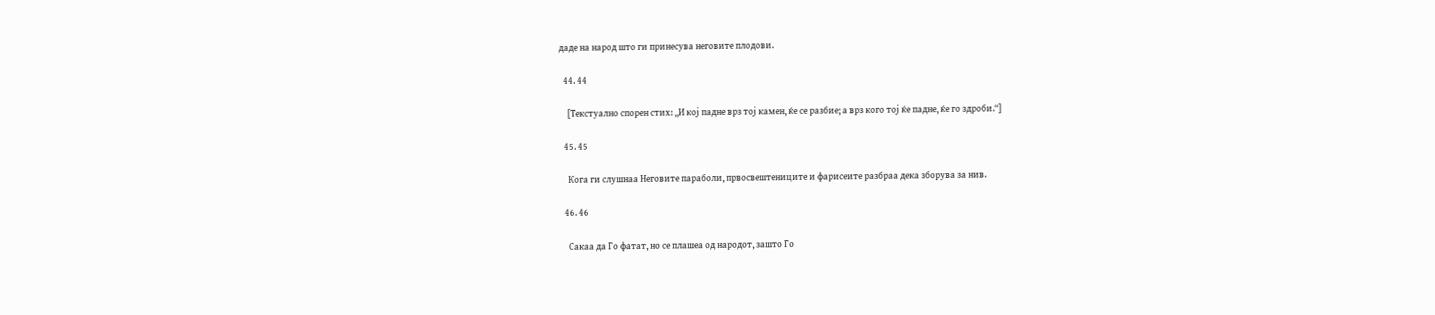даде на народ што ги принесува неговите плодови.

  44. 44

    [Текстуално спорен стих: „И кој падне врз тој камен, ќе се разбие; а врз кого тој ќе падне, ќе го здроби.“]

  45. 45

    Кога ги слушнаа Неговите параболи, првосвештениците и фарисеите разбраа дека зборува за нив.

  46. 46

    Сакаа да Го фатат, но се плашеа од народот, зашто Го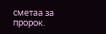сметаа за пророк.